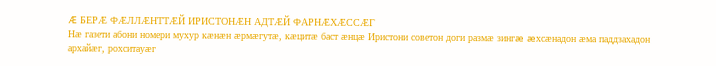Æ БЕРÆ ФÆЛЛÆНТТÆЙ ИРИСТОНÆН АДТÆЙ ФАРНÆХÆССÆГ
Нæ газети абони номери мухур кæнæн æрмæгутæ, кæцитæ баст æнцæ Иристони советон доги размæ зингæ æхсæнадон æма паддзахадон архайæг, рохситауæг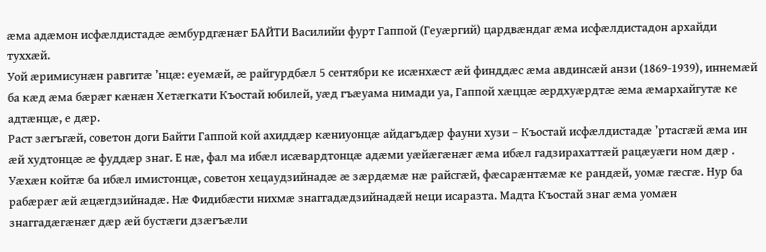æма адæмон исфæлдистадæ æмбурдгæнæг БАЙТИ Василийи фурт Гаппой (Геуæргий) цардвæндаг æма исфæлдистадон архайди туххæй.
Уой æримисунæн равгитæ ’нцæ: еуемæй, æ райгурдбæл 5 сентябри ке исæнхæст æй финддæс æма авдинсæй анзи (1869-1939), иннемæй ба кæд æма бæрæг кæнæн Хетæгкати Къостай юбилей, уæд гъæуама нимади уа, Гаппой хæццæ æрдхуæрдтæ æма æмархайгутæ ке адтæнцæ, е дæр.
Раст зæгъгæй, советон доги Байти Гаппой кой ахиддæр кæниуонцæ айдагъдæр фауни хузи – Къостай исфæлдистадæ ’ртасгæй æма ин æй худтонцæ æ фуддæр знаг. Е нæ, фал ма ибæл исæвардтонцæ адæми уæйæгæнæг æма ибæл гадзирахаттæй рацæуæги ном дæр .
Уæхæн койтæ ба ибæл имистонцæ, советон хецаудзийнадæ æ зæрдæмæ нæ райсгæй, фæсарæнтæмæ ке рандæй, уомæ гæсгæ. Нур ба рабæрæг æй æцæгдзийнадæ. Нæ Фидибæсти нихмæ знаггадæдзийнадæй неци исаразта. Мадта Къостай знаг æма уомæн знаггадæгæнæг дæр æй бустæги дзæгъæли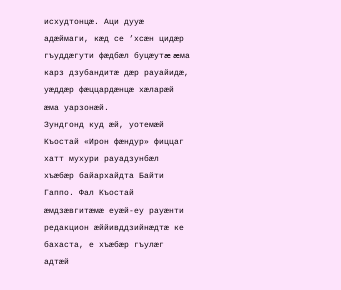исхудтонцæ. Аци дууæ адæймаги, кæд се ’хсæн цидæр гъуддæгути фæдбæл буцæутæ æма карз дзубандитæ дæр рауайидæ, уæддæр фæццардæнцæ хæларæй æма уарзонæй.
Зундгонд куд æй, уотемæй Къостай «Ирон фæндур» фиццаг хатт мухури рауадзунбæл хъæбæр байархайдта Байти Гаппо. Фал Къостай æмдзæвгитæмæ еуæй-еу рауæнти редакцион æййивддзийнæдтæ ке бахаста, е хъæбæр гъулæг адтæй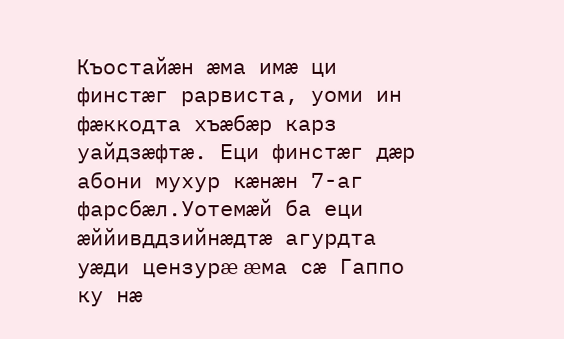Къостайæн æма имæ ци финстæг рарвиста, уоми ин фæккодта хъæбæр карз уайдзæфтæ. Еци финстæг дæр абони мухур кæнæн 7-аг фарсбæл.Уотемæй ба еци æййивддзийнæдтæ агурдта уæди цензурæ æма сæ Гаппо ку нæ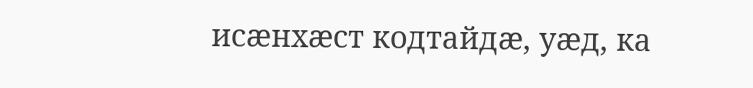исæнхæст кодтайдæ, уæд, ка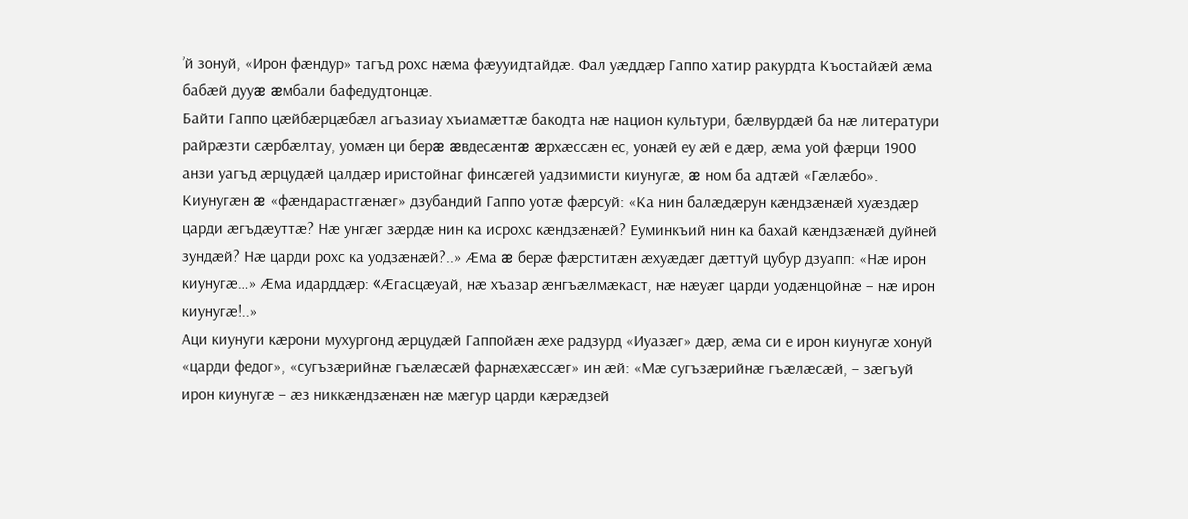’й зонуй, «Ирон фæндур» тагъд рохс нæма фæууидтайдæ. Фал уæддæр Гаппо хатир ракурдта Къостайæй æма бабæй дууæ æмбали бафедудтонцæ.
Байти Гаппо цæйбæрцæбæл агъазиау хъиамæттæ бакодта нæ национ культури, бæлвурдæй ба нæ литератури райрæзти сæрбæлтау, уомæн ци берæ æвдесæнтæ æрхæссæн ес, уонæй еу æй е дæр, æма уой фæрци 1900 анзи уагъд æрцудæй цалдæр иристойнаг финсæгей уадзимисти киунугæ, æ ном ба адтæй «Гæлæбо». Киунугæн æ «фæндарастгæнæг» дзубандий Гаппо уотæ фæрсуй: «Ка нин балæдæрун кæндзæнæй хуæздæр царди æгъдæуттæ? Нæ унгæг зæрдæ нин ка исрохс кæндзæнæй? Еуминкъий нин ка бахай кæндзæнæй дуйней зундæй? Нæ царди рохс ка уодзæнæй?..» Æма æ берæ фæрститæн æхуæдæг дæттуй цубур дзуапп: «Нæ ирон киунугæ…» Æма идарддæр: «Æгасцæуай, нæ хъазар æнгъæлмæкаст, нæ нæуæг царди уодæнцойнæ – нæ ирон киунугæ!..»
Аци киунуги кæрони мухургонд æрцудæй Гаппойæн æхе радзурд «Иуазæг» дæр, æма си е ирон киунугæ хонуй «царди федог», «сугъзæрийнæ гъæлæсæй фарнæхæссæг» ин æй: «Мæ сугъзæрийнæ гъæлæсæй, – зæгъуй ирон киунугæ – æз никкæндзæнæн нæ мæгур царди кæрæдзей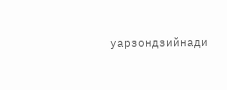уарзондзийнади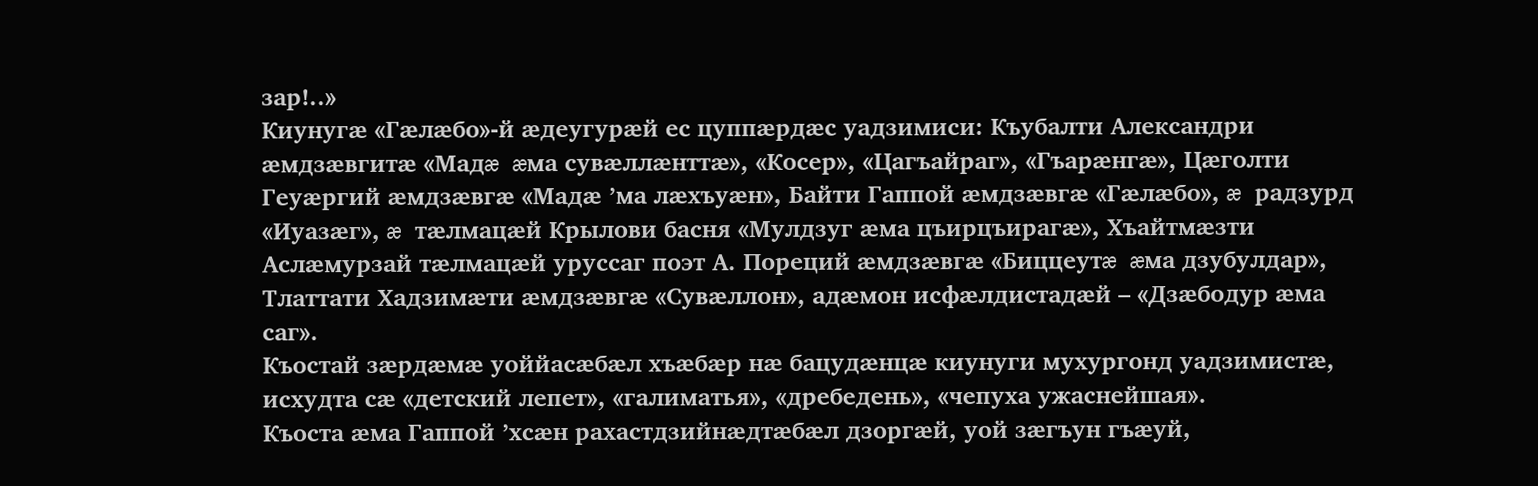зар!..»
Киунугæ «Гæлæбо»-й æдеугурæй ес цуппæрдæс уадзимиси: Къубалти Александри æмдзæвгитæ «Мадæ æма сувæллæнттæ», «Косер», «Цагъайраг», «Гъарæнгæ», Цæголти Геуæргий æмдзæвгæ «Мадæ ’ма лæхъуæн», Байти Гаппой æмдзæвгæ «Гæлæбо», æ радзурд «Иуазæг», æ тæлмацæй Крылови басня «Мулдзуг æма цъирцъирагæ», Хъайтмæзти Аслæмурзай тæлмацæй уруссаг поэт А. Пореций æмдзæвгæ «Биццеутæ æма дзубулдар», Тлаттати Хадзимæти æмдзæвгæ «Сувæллон», адæмон исфæлдистадæй – «Дзæбодур æма саг».
Къостай зæрдæмæ уоййасæбæл хъæбæр нæ бацудæнцæ киунуги мухургонд уадзимистæ, исхудта сæ «детский лепет», «галиматья», «дребедень», «чепуха ужаснейшая».
Къоста æма Гаппой ’хсæн рахастдзийнæдтæбæл дзоргæй, уой зæгъун гъæуй,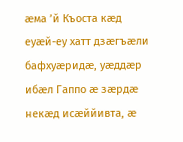æма ’й Къоста кæд еуæй-еу хатт дзæгъæли бафхуæридæ, уæддæр ибæл Гаппо æ зæрдæ некæд исæййивта, æ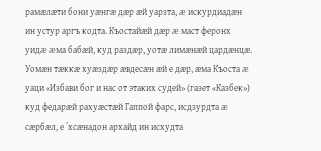рамæлæти бони уæнгæ дæр æй уарзта, æ искурдиадæн ин устур аргъ кодта. Къостайæй дæр æ маст феронх уидæ æма бабæй, куд раздæр, уотæ лимæнæй цардæнцæ. Уомæн тæккæ хуæздæр æвдесæн æй е дæр, æма Къоста æ уаци «Избави бог и нас от этаких судей» (газет «Казбек») куд федарæй рахуæстæй Гаппой фарс, исдзурдта æ сæрбæл, е ’хсæнадон архайд ин исхудта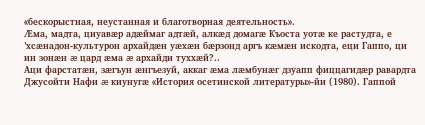«бескорыстная, неустанная и благотворная деятельность».
Æма, мадта, циуавæр адæймаг адтæй, алкæд домагæ Къоста уотæ ке растудта, е ’хсæнадон-культурон архайдæн уæхæн бæрзонд аргъ кæмæн искодта, еци Гаппо, ци ин зонæн æ цард æма æ архайди туххæй?..
Аци фарстатæн, зæгъун æнгъезуй, аккаг æма лæмбунæг дзуапп фиццагидæр равардта Джусойти Нафи æ киунугæ «История осетинской литературы»-йи (1980). Гаппой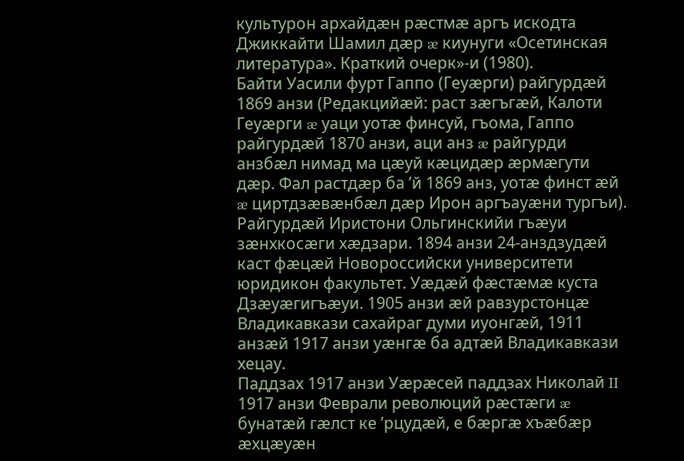культурон архайдæн рæстмæ аргъ искодта Джиккайти Шамил дæр æ киунуги «Осетинская литература». Краткий очерк»-и (1980).
Байти Уасили фурт Гаппо (Геуæрги) райгурдæй 1869 анзи (Редакцийæй: раст зæгъгæй, Калоти Геуæрги æ уаци уотæ финсуй, гъома, Гаппо райгурдæй 1870 анзи, аци анз æ райгурди анзбæл нимад ма цæуй кæцидæр æрмæгути дæр. Фал растдæр ба ’й 1869 анз, уотæ финст æй æ циртдзæвæнбæл дæр Ирон аргъауæни тургъи). Райгурдæй Иристони Ольгинскийи гъæуи зæнхкосæги хæдзари. 1894 анзи 24-анздзудæй каст фæцæй Новороссийски университети юридикон факультет. Уæдæй фæстæмæ куста Дзæуæгигъæуи. 1905 анзи æй равзурстонцæ Владикавкази сахайраг думи иуонгæй, 1911 анзæй 1917 анзи уæнгæ ба адтæй Владикавкази хецау.
Паддзах 1917 анзи Уæрæсей паддзах Николай II 1917 анзи Феврали революций рæстæги æ бунатæй гæлст ке ’рцудæй, е бæргæ хъæбæр æхцæуæн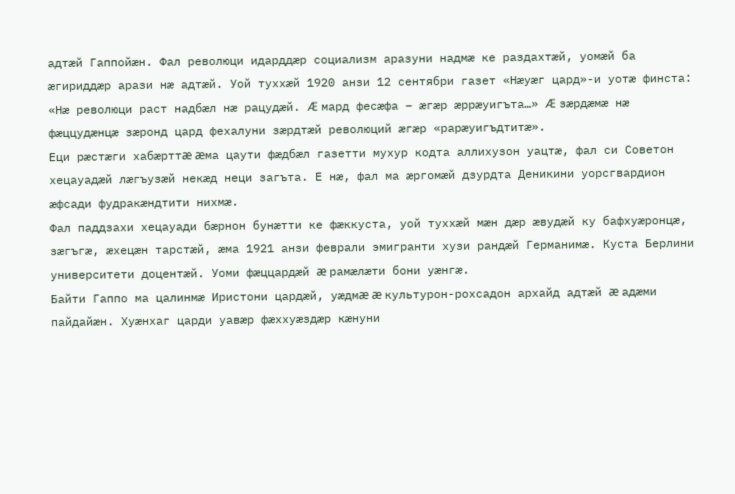адтæй Гаппойæн. Фал революци идарддæр социализм аразуни надмæ ке раздахтæй, уомæй ба æгириддæр арази нæ адтæй. Уой туххæй 1920 анзи 12 сентябри газет «Нæуæг цард»-и уотæ финста: «Нæ революци раст надбæл нæ рацудæй. Æ мард фесæфа – æгæр æррæуигъта…» Æ зæрдæмæ нæ фæццудæнцæ зæронд цард фехалуни зæрдтæй революций æгæр «рарæуигъдтитæ».
Еци рæстæги хабæрттæ æма цаути фæдбæл газетти мухур кодта аллихузон уацтæ, фал си Советон хецауадæй лæгъузæй некæд неци загъта. Е нæ, фал ма æргомæй дзурдта Деникини уорсгвардион æфсади фудракæндтити нихмæ.
Фал паддзахи хецауади бæрнон бунæтти ке фæккуста, уой туххæй мæн дæр æвудæй ку бафхуæронцæ, зæгъгæ, æхецæн тарстæй, æма 1921 анзи феврали эмигранти хузи рандæй Германимæ. Куста Берлини университети доцентæй. Уоми фæццардæй æ рамæлæти бони уæнгæ.
Байти Гаппо ма цалинмæ Иристони цардæй, уæдмæ æ культурон-рохсадон архайд адтæй æ адæми пайдайæн. Хуæнхаг царди уавæр фæххуæздæр кæнуни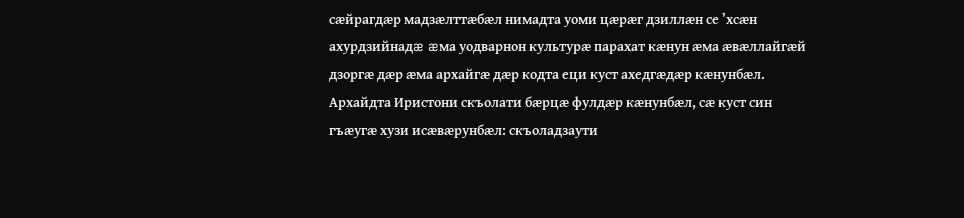сæйрагдæр мадзæлттæбæл нимадта уоми цæрæг дзиллæн се ’хсæн ахурдзийнадæ æма уодварнон культурæ парахат кæнун æма æвæллайгæй дзоргæ дæр æма архайгæ дæр кодта еци куст ахедгæдæр кæнунбæл. Архайдта Иристони скъолати бæрцæ фулдæр кæнунбæл, сæ куст син гъæугæ хузи исæвæрунбæл: скъоладзаути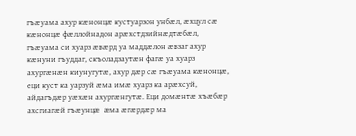гъæуама ахур кæнонцæ кустуарзон унбæл, æхцул сæ кæнонцæ фæллойнадон арæхстдзийнæдтæбæл, гъæуама си хуарз æвæрд уа маддæлон æвзаг ахур кæнуни гъуддаг, скъоладзаутæн фагæ уа хуарз ахургæнæн киунугутæ, ахур дæр сæ гъæуама кæнонцæ, еци куст ка уарзуй æма имæ хуарз ка арæхсуй, айдагъдæр уæхæн ахургæнгутæ. Еци домæнтæ хъæбæр ахсгиагæй гъæунцæ æма æгæрдæр ма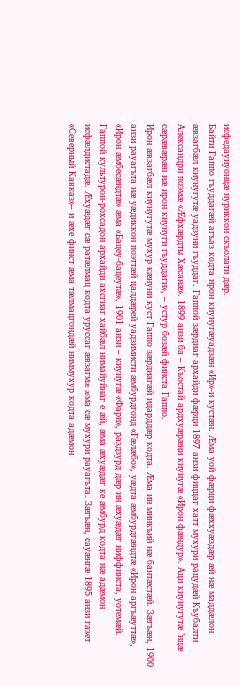исфедауиуонцæ нуриккон скъолати дæр.
Байти Гаппо гъуддагæй агъаз кодта ирон киунугæуадзæн «Ир»-и кустæн. Æма уой фæрци фæххуæздæр æй нæ маддæлон æвзагбæл киунугутæ уадзуни гъуддаг. Гаппой зæрдиаг архайди фæрци 1897 анзи фиццаг хатт мухури рацудæй Къубалти Александри поэмæ «Æфхæрдты Хæсанæ». 1899 анзи ба – Къостай ардхуæрæни киунугæ «Ирон фæндур». Аци киунугутæ ’нцæ сæрæвæрæн нæ ирон киунуги гъуддаги», – устур бозæй финста Гаппо.
Ирон æвзагбæл киунугутæ мухур кæнуни куст Гаппо зæрдиагæй идарддæр кодта. Æма ин минкъий нæ бантæстæй. Зæгъæн, 1900 анзи рауагъта нæ уæдиккон поэттæй цалдæрей уадзимисти æмбурдгонд «Гæлæбо», уæдта æмбурдгæндтæ «Ирон аргъæуттæ», «Ирон æмбесæндтæ» æма «Бацеу-бацеутæ», 1901 анзи – киунугæ «Фарн», раздзурд дæр ин æхуæдæг ниффинста, уотемæй.
Гаппой культурон-рохсадон архайди ахсгиаг хайбæл нимайуйнаг е æй, æма æхуæдæг ке æмбурд кодта нæ адæмон исфæлдистадæ. Æхуæдæг сæ ратæлмац кодта уруссаг æвзагмæ æма сæ мухури рауагъта. Зæгъæн, сауæнгæ 1895 анзи газет «Северный Кавказ»– и æхе финст æма тæлмацгондæй ниммухур кодта адæмон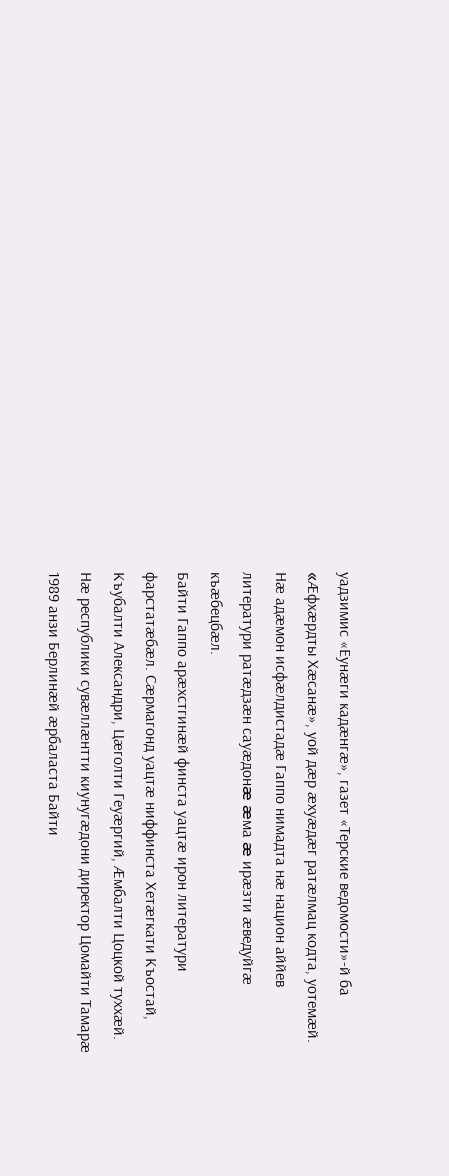уадзимис «Еунæги кадæнгæ», газет «Терские ведомости»-й ба «Æфхæрдты Хæсанæ», уой дæр æхуæдæг ратæлмац кодта, уотемæй. Нæ адæмон исфæлдистадæ Гаппо нимадта нæ национ аййев литератури ратæдзæн сауæдонæ æма æ ирæзти æведуйгæ къæбецбæл.
Байти Гаппо арæхстгинæй финста уацтæ ирон литератури фарстатæбæл. Сæрмагонд уацтæ ниффинста Хетæгкати Къостай, Къубалти Александри, Цæголти Геуæргий, Æмбалти Цоцкой туххæй.
Нæ республики сувæллæнтти киунугæдони директор Цомайти Тамарæ 1989 анзи Берлинæй æрбаласта Байти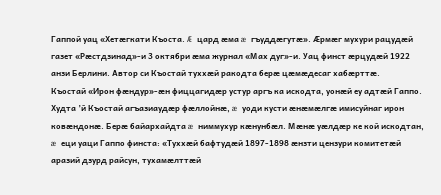Гаппой уац «Хетæгкати Къоста. Æ цард æма æ гъуддæгутæ». Æрмæг мухури рацудæй газет «Рæстдзинад»-и 3 октябри æма журнал «Мах дуг»-и. Уац финст æрцудæй 1922 анзи Берлини. Автор си Къостай туххæй ракодта берæ цæмæдесаг хабæрттæ.
Къостай «Ирон фæндур»-æн фиццагидæр устур аргъ ка искодта, уонæй еу адтæй Гаппо. Худта ’й Къостай агъазиаудæр фæллойнæ, æ уоди кусти æнæмæлгæ имисуйнаг ирон ковæндонæ. Берæ байархайдта æ ниммухур кæнунбæл. Мæнæ уæлдæр ке кой искодтан, æ еци уаци Гаппо финста: «Туххæй бафтудæй 1897-1898 æнзти цензури комитетæй аразий дзурд райсун, тухамæлттæй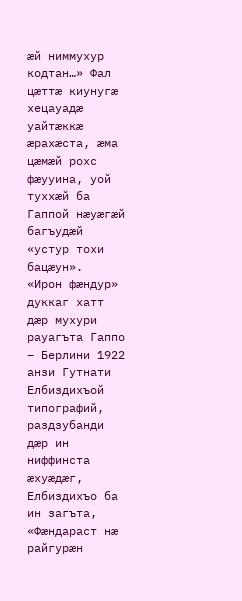æй ниммухур кодтан…» Фал цæттæ киунугæ хецауадæ уайтæккæ æрахæста, æма цæмæй рохс фæууина, уой туххæй ба Гаппой нæуæгæй багъудæй «устур тохи бацæун».
«Ирон фæндур» дуккаг хатт дæр мухури рауагъта Гаппо – Берлини 1922 анзи Гутнати Елбиздихъой типографий, раздзубанди дæр ин ниффинста æхуæдæг, Елбиздихъо ба ин загъта, «Фæндараст нæ райгурæн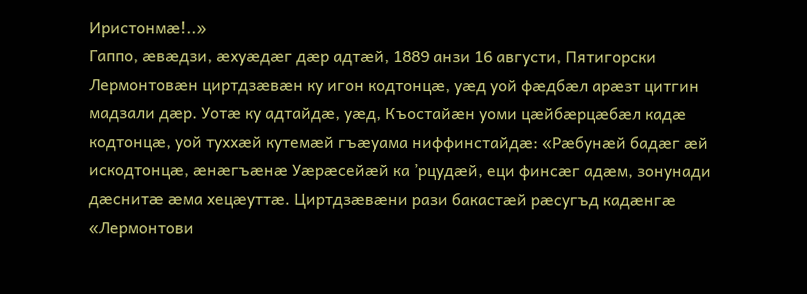Иристонмæ!..»
Гаппо, æвæдзи, æхуæдæг дæр адтæй, 1889 анзи 16 августи, Пятигорски Лермонтовæн циртдзæвæн ку игон кодтонцæ, уæд уой фæдбæл арæзт цитгин мадзали дæр. Уотæ ку адтайдæ, уæд, Къостайæн уоми цæйбæрцæбæл кадæ кодтонцæ, уой туххæй кутемæй гъæуама ниффинстайдæ: «Рæбунæй бадæг æй искодтонцæ, æнæгъæнæ Уæрæсейæй ка ’рцудæй, еци финсæг адæм, зонунади дæснитæ æма хецæуттæ. Циртдзæвæни рази бакастæй рæсугъд кадæнгæ «Лермонтови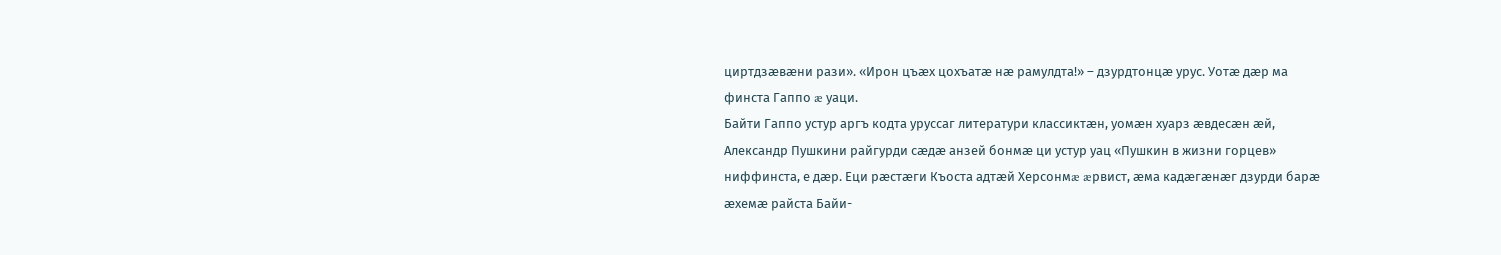циртдзæвæни рази». «Ирон цъæх цохъатæ нæ рамулдта!» – дзурдтонцæ урус. Уотæ дæр ма финста Гаппо æ уаци.
Байти Гаппо устур аргъ кодта уруссаг литератури классиктæн, уомæн хуарз æвдесæн æй, Александр Пушкини райгурди сæдæ анзей бонмæ ци устур уац «Пушкин в жизни горцев» ниффинста, е дæр. Еци рæстæги Къоста адтæй Херсонмæ æрвист, æма кадæгæнæг дзурди барæ æхемæ райста Байи-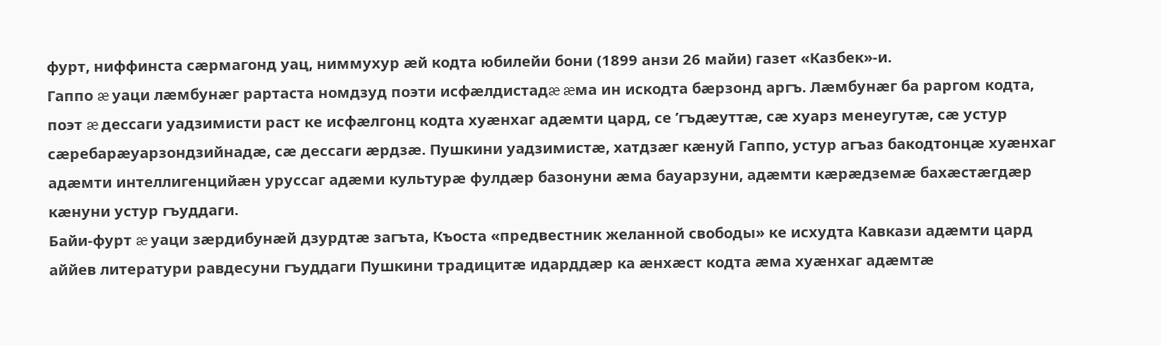фурт, ниффинста сæрмагонд уац, ниммухур æй кодта юбилейи бони (1899 анзи 26 майи) газет «Казбек»-и.
Гаппо æ уаци лæмбунæг рартаста номдзуд поэти исфæлдистадæ æма ин искодта бæрзонд аргъ. Лæмбунæг ба раргом кодта, поэт æ дессаги уадзимисти раст ке исфæлгонц кодта хуæнхаг адæмти цард, се ’гъдæуттæ, сæ хуарз менеугутæ, сæ устур сæребарæуарзондзийнадæ, сæ дессаги æрдзæ. Пушкини уадзимистæ, хатдзæг кæнуй Гаппо, устур агъаз бакодтонцæ хуæнхаг адæмти интеллигенцийæн уруссаг адæми культурæ фулдæр базонуни æма бауарзуни, адæмти кæрæдземæ бахæстæгдæр кæнуни устур гъуддаги.
Байи-фурт æ уаци зæрдибунæй дзурдтæ загъта, Къоста «предвестник желанной свободы» ке исхудта Кавкази адæмти цард аййев литератури равдесуни гъуддаги Пушкини традицитæ идарддæр ка æнхæст кодта æма хуæнхаг адæмтæ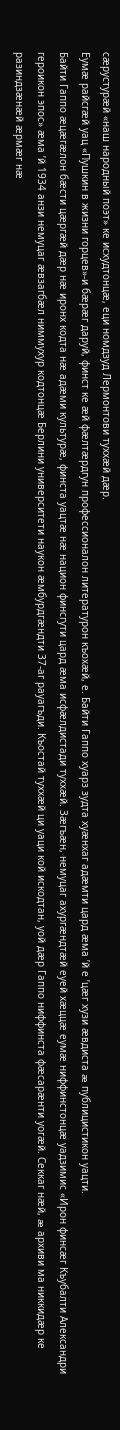сæрустурæй «наш народный поэт» ке исхудтонцæ, еци номдзуд Лермонтови туххæй дæр.
Еумæ райсгæй уац «Пушкин в жизни горцев»-и бæрæг даруй, финст ке æй фæлтæрдгун профессионалон литературон къохæй, е. Байти Гаппо хуарз зудта хуæнхаг адæмти цард æма ’й е ’цæг хузи æвдиста æ публицистикон уацти.
Байти Гаппо æцæгæлон бæсти цæргæй дæр нæ иронх кодта нæ адæми культурæ, финста уацтæ нæ национ финсгути цард æма исфæлдистади туххæй. Зæгъæн, немуцаг ахургæндтæй еуей хæццæ еумæ ниффинстонцæ уадзимис «Ирон финсæг Къубалти Александри героикон эпос» æма ’й 1934 анзи немуцаг æвзагбæл ниммухур кодтонцæ Берлини университети наукон æмбурдгæндти 37-аг рауагъди. Къостай туххæй ци уаци кой искодтан, уой дæр Гаппо ниффинста фæсарæнти уогæй. Секкаг нæй, æ архиви ма никкидæр ке разиндзæнæй æрмæг нæ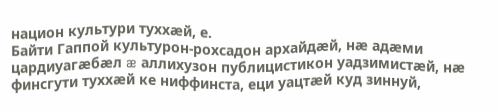национ культури туххæй, е.
Байти Гаппой культурон-рохсадон архайдæй, нæ адæми цардиуагæбæл æ аллихузон публицистикон уадзимистæй, нæ финсгути туххæй ке ниффинста, еци уацтæй куд зиннуй,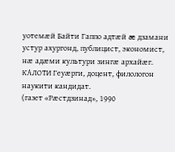уотемæй Байти Гаппо адтæй æ дзамани устур ахургонд, публицист, экономист, нæ адæми культури зингæ архайæг.
КАЛОТИ Геуæрги, доцент, филологон наукити кандидат.
(газет «Рæстдзинад», 1990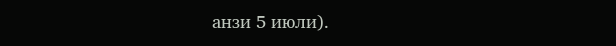анзи 5 июли).